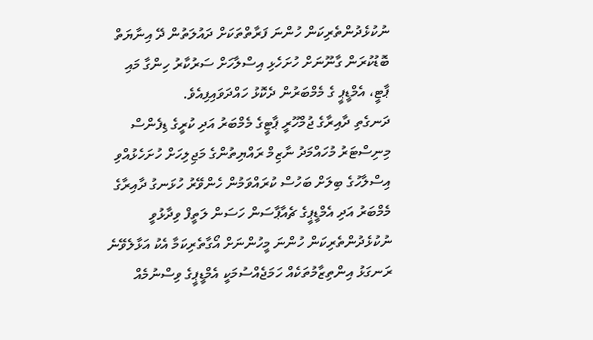ނުކުޅެދުންތެރިކަން ހުންނަ ފަރާތްތަކަށް ދައުލަތުން ދޭ އިނާޔަތް ބޮޑުކުރަން ގާނޫނަށް ހުށަހެޅި އިސްލާހަށް ސަރުކާރު ހިންގާ މައި ޕާޓީ، އެމްޑީޕީ ގެ މެމްބަރުން ދެކޮޅު ހައްދަވައިފިއެވެ.
ދަނގެތި ދާއިރާގެ ޖުމްހޫރީ ޕާޓީގެ މެމްބަރު އަދި ކުރީގެ ޑިފެންސް މިނިސްޓަރު މުހައްމަދު ނާޒިމް ރައްޔިތުންގެ މަޖިލިހަށް ހުށަހެޅުއްވި އިސްލާހުގެ ބިލަށް ބަހުސް ކުރައްވަމުން ހެންވޭރު ހުޅަނގު ދާއިރާގެ މެމްބަރު އަދި އެމްޑީޕީގެ ޗެއާޕާސަން ހަސަން ލަތީފް ވިދާޅުވީ ނުކުޅެދުންތެރިކަން ހުންނަ މީހުންނަށް އޯގާތެރިކަމާ އެކު އަޅާލެވޭނެ ރަނގަޅު އިންތިޒާމުތަކެއް ހަމަޖެއްސުމަކީ އެމްޑީޕީގެ ވިސްނުމެއް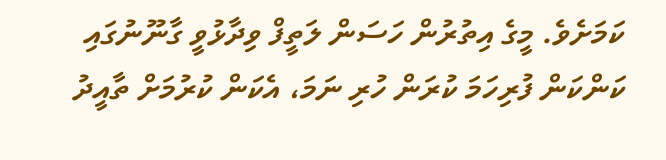ކަމަށެވެ. މީގެ އިތުރުން ހަސަން ލަތީފް ވިދާޅުވީ ގާނޫނުގައި ކަންކަން ފުރިހަމަ ކުރަން ހުރި ނަމަ، އެކަން ކުރުމަށް ތާއީދު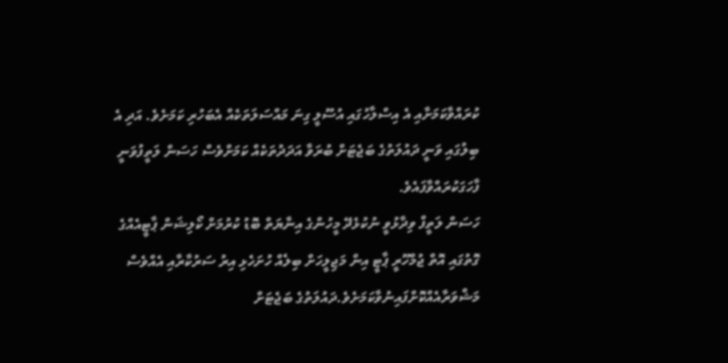ކުރައްވާކަމަށާއި އެ އިސްލާހުގައި އުސޫލީ ގިނަ މައްސަލަތަކެއް އެބަހުރި ކަމަށެވެ. އަދި އެ ބިލުގައި ވަނީ ދައުލަތުގެ ބަޖެޓަށް ބުރަވާ އަދަދުތަކެއް ކަމަށްވެސް ހަސަން ލަތީފުވަނީ ފާހަގަކުރައްވާފައެވެ.
ހަސަން ލަތީފް ވިދާޅުވީ ނުކުޅެދޭ މީހުންގެ އިނާޔަތް ބޮޑު ކުރުމަށް ކޯލިޝަން ޕާޓީއެއްގެ ގޮތުގައި އޮތް ޖުމްހޫރީ ޕާޓީ އިން މަޖިލީހަށް ބިލެއް ހުށަހެޅި އިރު ސަރުކާރާއި އެއްވެސް މަޝްވަރާއެއްކޮށްފައިނުވާކަމަށެވެ.ދައުލަތުގެ ބަޖެޓަށް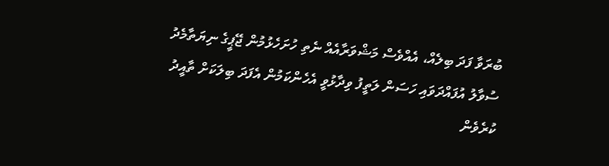ބުރަވާ ފަދަ ބިލެއް، އެއްވެސް މަޝްވަރާއެއް ނެތި ހުށަހެޅުމުން ޖޭޕީގެ ނިޔަތާމެދު ސުވާލު އުފައްދަވައި ހަސަން ލަތީފު ވިދާޅުވީ އެހެންކަމުން އެފަދަ ބިލަކަށް ތާއީދު ކުރެވެން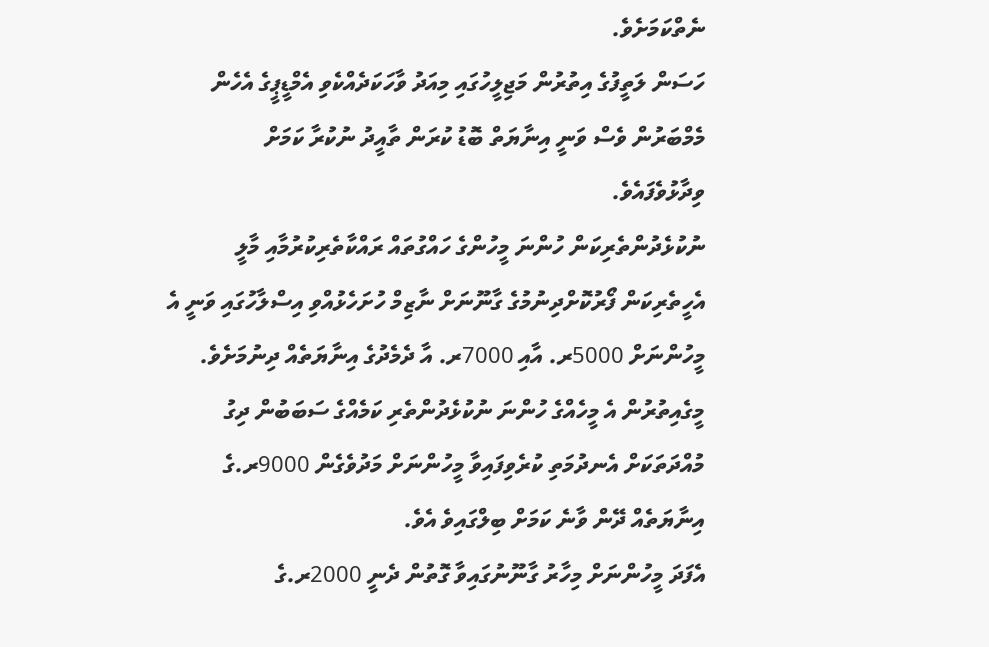ނެތްކަމަށެވެ.
ހަސަން ލަތީފުގެ އިތުރުން މަޖިލީހުގައި މިއަދު ވާހަކަދެއްކެވި އެމްޑީޕީގެ އެހެން މެމްބަރުން ވެސް ވަނީ އިނާޔަތް ބޮޑު ކުރަން ތާއީދު ނުކުރާ ކަމަށް ވިދާޅުވެފައެވެ.
ނުކުޅެދުންތެރިކަން ހުންނަ މީހުންގެ ހައްގުތައް ރައްކާތެރިކުރުމާއި މާލީ އެހީތެރިކަން ފޯރުކޮށްދިނުމުގެ ގާނޫނަށް ނާޒިމް ހުށަހެޅުއްވި އިސްލާހުގައި ވަނީ އެ މީހުންނަށް 5000ރ. އާއި 7000ރ. އާ ދެމެދުގެ އިނާޔަތެއް ދިނުމަށެވެ. މީގެއިތުރުން އެ މީހެއްގެ ހުންނަ ނުކުޅެދުންތެރި ކަމެއްގެ ސަބަބުން ދިގު މުއްދަތަކަށް އެނދުމަތި ކުރެވިފައިވާ މީހުންނަށް މަދުވެގެން 9000ރ.ގެ އިނާޔަތެއް ދޭން ވާނެ ކަމަށް ބިލްގައިވެ އެވެ.
އެފަދަ މީހުންނަށް މިހާރު ގާނޫނުގައިވާ ގޮތުން ދެނީ 2000ރ.ގެ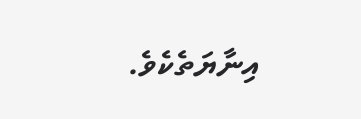އިނާޔަތެކެވެ.